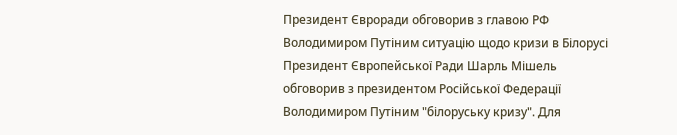Президент Євроради обговорив з главою РФ Володимиром Путіним ситуацію щодо кризи в Білорусі
Президент Європейської Ради Шарль Мішель обговорив з президентом Російської Федерації Володимиром Путіним "білоруську кризу". Для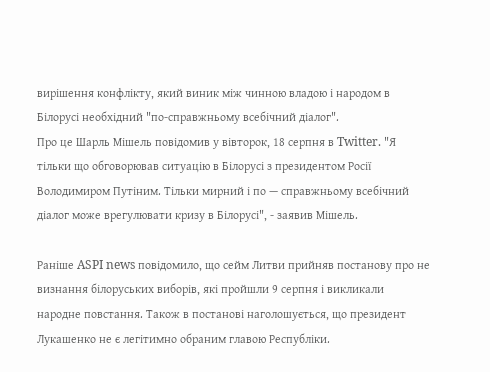вирішення конфлікту, який виник між чинною владою і народом в Білорусі необхідний "по-справжньому всебічний діалог".
Про це Шарль Мішель повідомив у вівторок, 18 серпня в Twitter. "Я тільки що обговорював ситуацію в Білорусі з президентом Росії Володимиром Путіним. Тільки мирний і по — справжньому всебічний діалог може врегулювати кризу в Білорусі", - заявив Мішель.

Раніше ASPI news повідомило, що сейм Литви прийняв постанову про не визнання білоруських виборів, які пройшли 9 серпня і викликали народне повстання. Також в постанові наголошується, що президент Лукашенко не є легітимно обраним главою Республіки.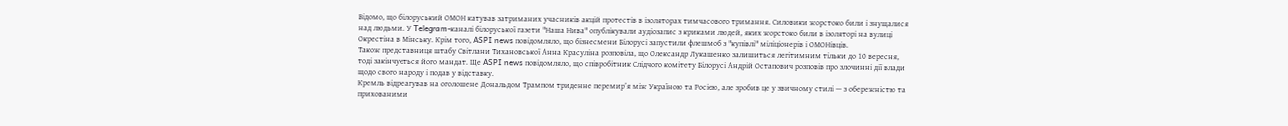Відомо, що білоруський ОМОН катував затриманих учасників акцій протестів в ізоляторах тимчасового тримання. Силовики жорстоко били і знущалися над людьми. У Telegram-каналі білоруської газети "Наша Нива" опублікували аудіозапис з криками людей, яких жорстоко били в ізоляторі на вулиці Окрестіна в Мінську. Крім того, ASPI news повідомляло, що бізнесмени Білорусі запустили флешмоб з "купівлі" міліціонерів і ОМОНівців.
Також представниця штабу Світлани Тихановської Анна Красуліна розповіла, що Олександр Лукашенко залишиться легітимним тільки до 10 вересня, тоді закінчується його мандат. Ще ASPI news повідомляло, що співробітник Слідчого комітету Білорусі Андрій Остапович розповів про злочинні дії влади щодо свого народу і подав у відставку.
Кремль відреагував на оголошене Дональдом Трампом триденне перемир’я між Україною та Росією, але зробив це у звичному стилі — з обережністю та прихованими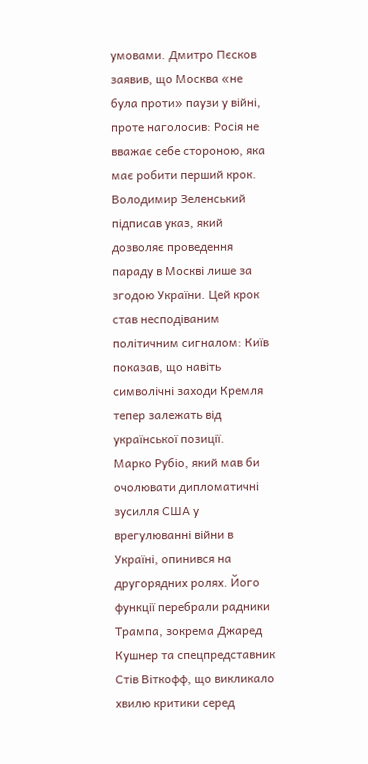умовами. Дмитро Пєсков заявив, що Москва «не була проти» паузи у війні, проте наголосив: Росія не вважає себе стороною, яка має робити перший крок.
Володимир Зеленський підписав указ, який дозволяє проведення параду в Москві лише за згодою України. Цей крок став несподіваним політичним сигналом: Київ показав, що навіть символічні заходи Кремля тепер залежать від української позиції.
Марко Рубіо, який мав би очолювати дипломатичні зусилля США у врегулюванні війни в Україні, опинився на другорядних ролях. Його функції перебрали радники Трампа, зокрема Джаред Кушнер та спецпредставник Стів Віткофф, що викликало хвилю критики серед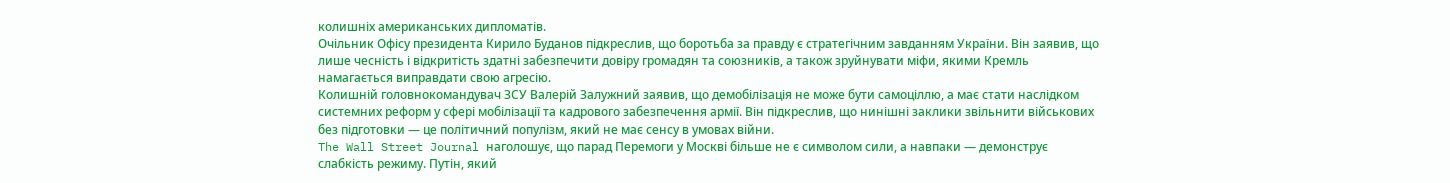колишніх американських дипломатів.
Очільник Офісу президента Кирило Буданов підкреслив, що боротьба за правду є стратегічним завданням України. Він заявив, що лише чесність і відкритість здатні забезпечити довіру громадян та союзників, а також зруйнувати міфи, якими Кремль намагається виправдати свою агресію.
Колишній головнокомандувач ЗСУ Валерій Залужний заявив, що демобілізація не може бути самоціллю, а має стати наслідком системних реформ у сфері мобілізації та кадрового забезпечення армії. Він підкреслив, що нинішні заклики звільнити військових без підготовки — це політичний популізм, який не має сенсу в умовах війни.
The Wall Street Journal наголошує, що парад Перемоги у Москві більше не є символом сили, а навпаки — демонструє слабкість режиму. Путін, який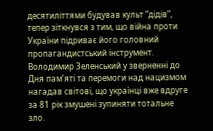десятиліттями будував культ “дідів”, тепер зіткнувся з тим, що війна проти України підриває його головний пропагандистський інструмент.
Володимир Зеленський у зверненні до Дня пам’яті та перемоги над нацизмом нагадав світові, що українці вже вдруге за 81 рік змушені зупиняти тотальне зло.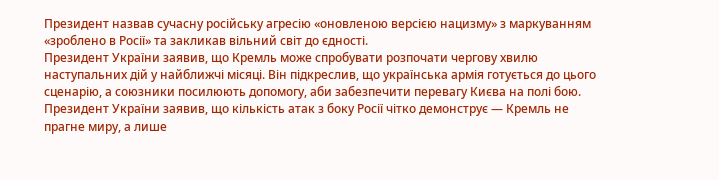Президент назвав сучасну російську агресію «оновленою версією нацизму» з маркуванням «зроблено в Росії» та закликав вільний світ до єдності.
Президент України заявив, що Кремль може спробувати розпочати чергову хвилю наступальних дій у найближчі місяці. Він підкреслив, що українська армія готується до цього сценарію, а союзники посилюють допомогу, аби забезпечити перевагу Києва на полі бою.
Президент України заявив, що кількість атак з боку Росії чітко демонструє — Кремль не прагне миру, а лише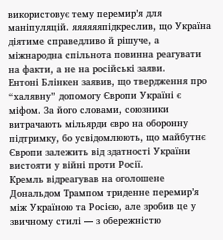використовує тему перемир’я для маніпуляцій. яяяяяяпідкреслив, що Україна діятиме справедливо й рішуче, а міжнародна спільнота повинна реагувати на факти, а не на російські заяви.
Ентоні Блінкен заявив, що твердження про “халявну” допомогу Європи Україні є міфом. За його словами, союзники витрачають мільярди євро на оборонну підтримку, бо усвідомлюють, що майбутнє Європи залежить від здатності України вистояти у війні проти Росії.
Кремль відреагував на оголошене Дональдом Трампом триденне перемир’я між Україною та Росією, але зробив це у звичному стилі — з обережністю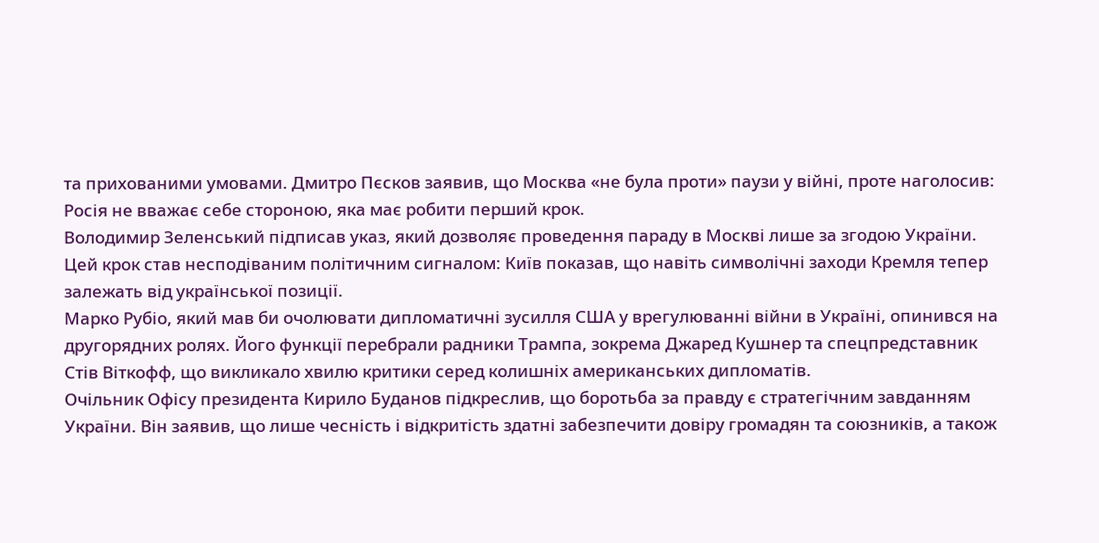та прихованими умовами. Дмитро Пєсков заявив, що Москва «не була проти» паузи у війні, проте наголосив: Росія не вважає себе стороною, яка має робити перший крок.
Володимир Зеленський підписав указ, який дозволяє проведення параду в Москві лише за згодою України. Цей крок став несподіваним політичним сигналом: Київ показав, що навіть символічні заходи Кремля тепер залежать від української позиції.
Марко Рубіо, який мав би очолювати дипломатичні зусилля США у врегулюванні війни в Україні, опинився на другорядних ролях. Його функції перебрали радники Трампа, зокрема Джаред Кушнер та спецпредставник Стів Віткофф, що викликало хвилю критики серед колишніх американських дипломатів.
Очільник Офісу президента Кирило Буданов підкреслив, що боротьба за правду є стратегічним завданням України. Він заявив, що лише чесність і відкритість здатні забезпечити довіру громадян та союзників, а також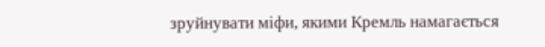зруйнувати міфи, якими Кремль намагається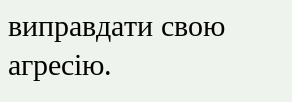виправдати свою агресію.